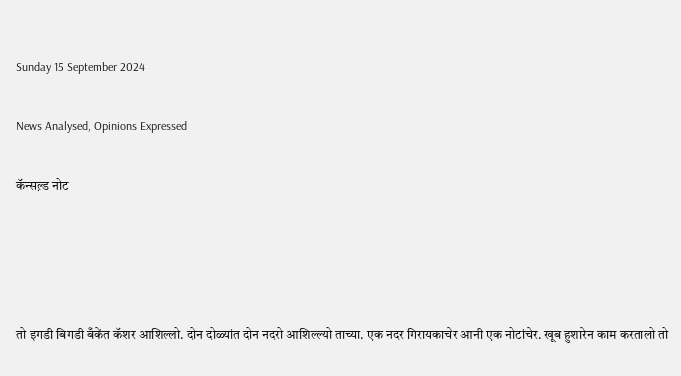Sunday 15 September 2024

News Analysed, Opinions Expressed

कॅन्सल़्ड नोट




तो इगडी बिगडी बँकेंत कॅशर आशिल्लो. दोन दोळ्यांत दोन नदरो आशिल्ल्यो ताच्या. एक नदर गिरायकाचेर आनी एक नोटांचेर. खूब हुशारेन काम करतालो तो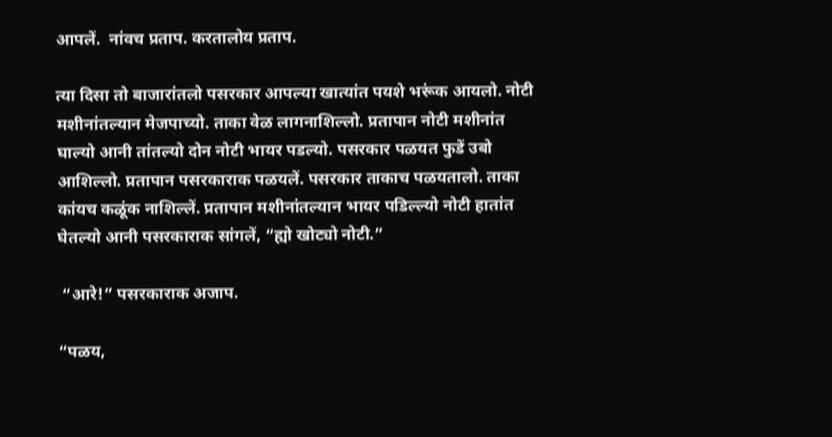आपलें.  नांवच प्रताप. करतालोय प्रताप.

त्या दिसा तो बाजारांतलो पसरकार आपल्या खात्यांत पयशे भरूंक आयलो. नोटी मशीनांतल्यान मेजपाच्यो. ताका वेळ लागनाशिल्लो. प्रतापान नोटी मशीनांत घाल्यो आनी तांतल्यो दोन नोटी भायर पडल्यो. पसरकार पळयत फुडें उबो आशिल्लो. प्रतापान पसरकाराक पळयलें. पसरकार ताकाच पळयतालो. ताका कांयच कळूंक नाशिल्लें. प्रतापान मशीनांतल्यान भायर पडिल्ल्यो नोटी हातांत घेतल्यो आनी पसरकाराक सांगलें, “ह्यो खोट्यो नोटी.”

 “आरे!” पसरकाराक अजाप.

“पळय,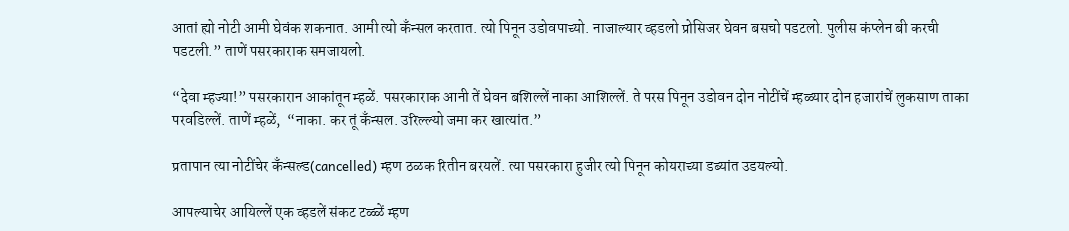आतां ह्यो नोटी आमी घेवंक शकनात. आमी त्यो कँन्सल करतात. त्यो पिनून उडोवपाच्यो. नाजाल्यार व्हडलो प्रोसिजर घेवन बसचो पडटलो. पुलीस कंप्लेन बी करची पडटली.” ताणें पसरकाराक समजायलो.

“देवा म्हज्या!” पसरकारान आकांतून म्हळें. पसरकाराक आनी तें घेवन बशिल्लें नाका आशिल्लें. ते परस पिनून उडोवन दोन नोटींचें म्हळ्यार दोन हजारांचें लुकसाण ताका परवडिल्लें. ताणें म्हळें,  “नाका. कर तूं कँन्सल. उरिल्ल्यो जमा कर खात्यांत.”

प्रतापान त्या नोटींचेर कँन्सल्ड(cancelled) म्हण ठळक रितीन बरयलें. त्या पसरकारा हुजीर त्यो पिनून कोयराच्या डब्यांत उडयल्यो.

आपल्याचेर आयिल्लें एक व्हडलें संकट टळ्ळें म्हण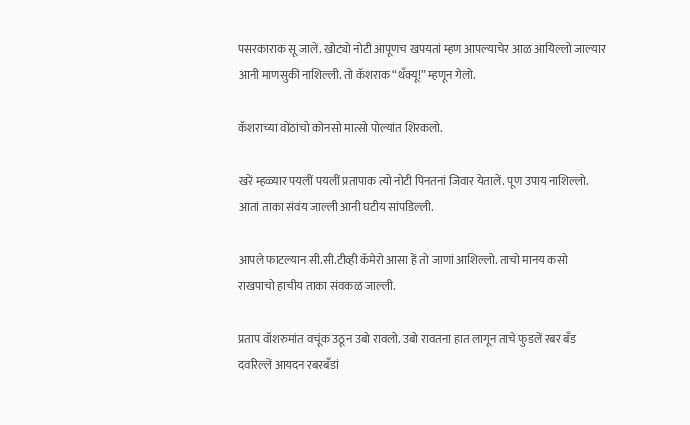पसरकाराक सू जालें. खोट्यो नोटी आपूणच खपयतां म्हण आपल्याचेर आळ आयिल्लो जाल्यार आनी माणसुकी नाशिल्ली. तो कॅशराक “थँक्यू!” म्हणून गेलो.

कॅशराच्या वोंठांचो कोनसो मात्सो पोल्यांत शिरकलो.

खरें म्हळ्यार पयलीं पयलीं प्रतापाक त्यो नोटी पिनतनां जिवार येतालें. पूण उपाय नाशिल्लो. आतां ताका संवंय जाल्ली आनी घटीय सांपडिल्ली.

आपले फाटल्यान सी.सी.टीव्ही कॅमेरो आसा हें तो जाणां आशिल्लो. ताचो मानय कसो राखपाचो हाचीय ताका संवकळ जाल्ली.

प्रताप वॉशरुमांत वचूंक उठून उबो रावलो. उबो रावतना हात लागून ताचे फुडलें रबर बँड दवरिल्लें आयदन रबरबँडां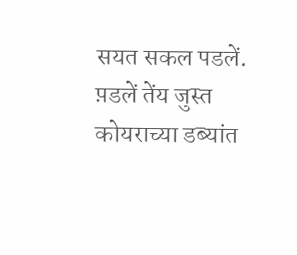सयत सकल पडलें. प़डलें तेंय जुस्त कोयराच्या डब्यांत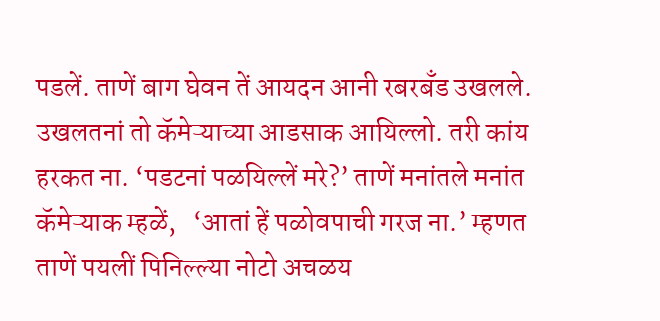पडलें. ताणें बाग घेवन तें आयदन आनी रबरबँड उखलले. उखलतनां तो कॅमेऱ्याच्या आडसाक आयिल्लो. तरी कांय हरकत ना. ‘पडटनां पळयिल्लें मरे?’ ताणें मनांतले मनांत कॅमेऱ्याक म्हळें,   ‘आतां हें पळोवपाची गरज ना.’ म्हणत ताणें पयलीं पिनिल्ल्या नोटो अचळय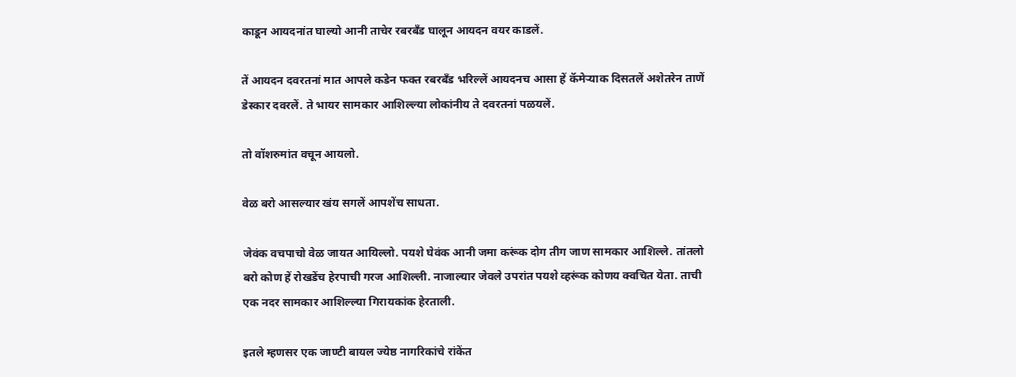काडून आयदनांत घाल्यो आनी ताचेर रबरबँड घालून आयदन वयर काडलें.

तें आयदन दवरतनां मात आपले कडेन फक्त रबरबँड भरिल्लें आयदनच आसा हें कॅमेऱ्याक दिसतलें अशेतरेन ताणें डेस्कार दवरलें. ते भायर सामकार आशिल्ल्या लोकांनीय ते दवरतनां पळयलें.

तो वॉशरुमांत वचून आयलो.

वेळ बरो आसल्यार खंय सगलें आपशेंच साधता.

जेवंक वचपाचो वेळ जायत आयिल्लो. पयशे घेवंक आनी जमा करूंक दोग तीग जाण सामकार आशिल्ले. तांतलो बरो कोण हें रोखडेंच हेरपाची गरज आशिल्ली. नाजाल्यार जेवले उपरांत पयशे व्हरूंक कोणय क्वचित येता. ताची एक नदर सामकार आशिल्ल्या गिरायकांक हेरताली.

इतले म्हणसर एक जाण्टी बायल ज्येष्ठ नागरिकांचे रांकेंत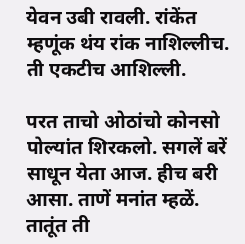येवन उबी रावली. रांकेंत म्हणूंक थंय रांक नाशिल्लीच. ती एकटीच आशिल्ली.

परत ताचो ओठांचो कोनसो पोल्यांत शिरकलो. सगलें बरें साधून येता आज. हीच बरी आसा. ताणें मनांत म्हळें. तातूंत ती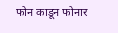फोन काडून फोनार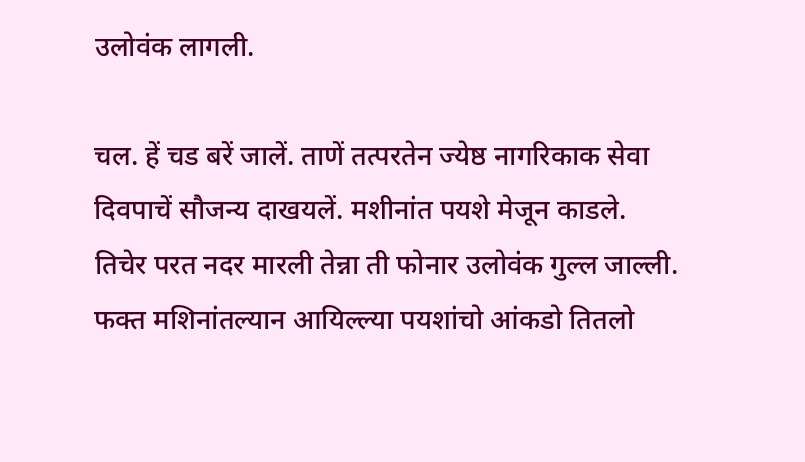उलोवंक लागली.

चल. हें चड बरें जालें. ताणें तत्परतेन ज्येष्ठ नागरिकाक सेवा दिवपाचें सौजन्य दाखयलें. मशीनांत पयशे मेजून काडले. तिचेर परत नदर मारली तेन्ना ती फोनार उलोवंक गुल्ल जाल्ली. फक्त मशिनांतल्यान आयिल्ल्या पयशांचो आंकडो तितलो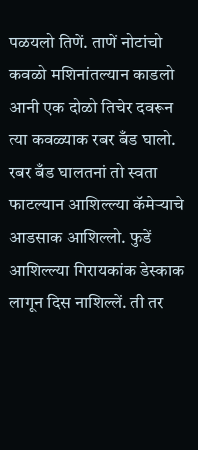पळयलो तिणें. ताणें नोटांचो कवळो मशिनांतल्यान काडलो आनी एक दोळो तिचेर दवरून त्या कवळ्याक रबर बँड घालो. रबर बँड घालतनां तो स्वता फाटल्यान आशिल्ल्या कॅमेऱ्याचे आडसाक आशिल्लो. फुडें आशिल्ल्या गिरायकांक डेस्काक लागून दिस नाशिल्लें. ती तर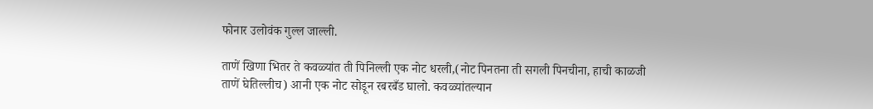फोनार उलोवंक गुल्ल जाल्ली.

ताणें खिणा भितर ते कवळ्यांत ती पिनिल्ली एक नोट धरली,(नोट पिनतना ती सगली पिनचीना, हाची काळजी ताणें घेतिल्लीच) आनी एक नोट सोडून रबरबँड घालो. कवळ्यांतल्यान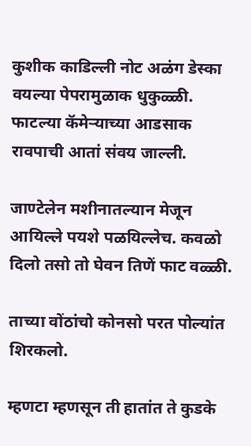कुशीक काडिल्ली नोट अळंग डेस्का वयल्या पेपरामुळाक धुकुळ्ळी. फाटल्या कॅमेऱ्याच्या आडसाक रावपाची आतां संवय जाल्ली.

जाण्टेलेन मशीनातल्यान मेजून आयिल्ले पयशे पळयिल्लेच. कवळो दिलो तसो तो घेवन तिणें फाट वळ्ळी.

ताच्या वोंठांचो कोनसो परत पोल्यांत शिरकलो.

म्हणटा म्हणसून ती हातांत ते कुडके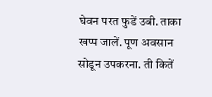घेवन परत फुडें उबी. ताका खप्प जालें. पूण अवसान सोडून उपकरना. ती कितें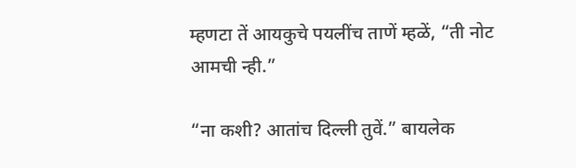म्हणटा तें आयकुचे पयलींच ताणें म्हळें, “ती नोट आमची न्ही.”

“ना कशी? आतांच दिल्ली तुवें.” बायलेक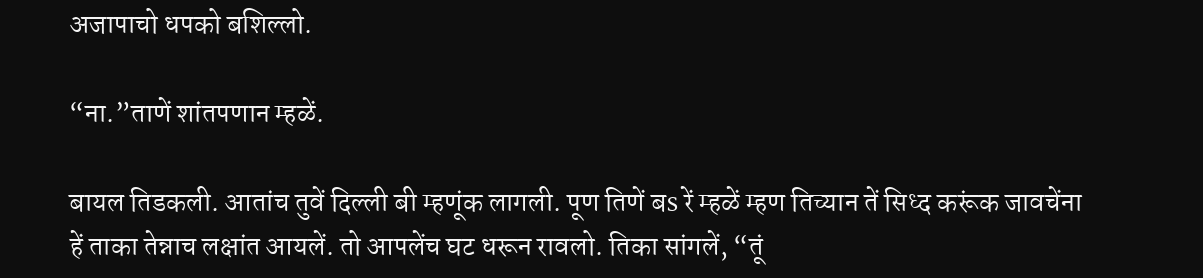अजापाचो धपको बशिल्लो.

“ना.”ताणें शांतपणान म्हळें.

बायल तिडकली. आतांच तुवें दिल्ली बी म्हणूंक लागली. पूण तिणें बs रें म्हळें म्हण तिच्यान तें सिध्द करूंक जावचेंना हें ताका तेन्नाच लक्षांत आयलें. तो आपलेंच घट धरून रावलो. तिका सांगलें, “तूं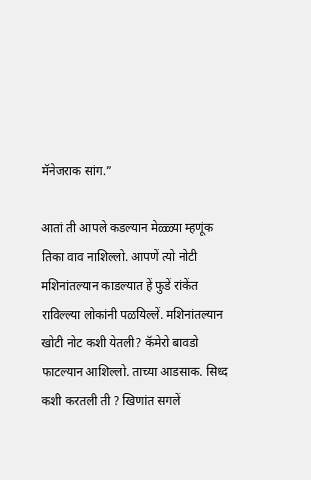मॅनेजराक सांग.”

आतां ती आपले कडल्यान मेळ्ळ्या म्हणूंक तिका वाव नाशिल्लो. आपणें त्यो नोटी मशिनांतल्यान काडल्यात हें फुडें रांकेंत राविल्ल्या लोकांनी पळयिल्लें. मशिनांतल्यान खोटी नोट कशी येतली? कॅमेरो बावडो फाटल्यान आशिल्लो. ताच्या आडसाक. सिध्द कशी करतली ती ? खिणांत सगलें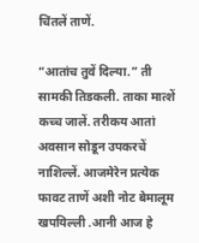चिंतलें ताणें.

“आतांच तुवें दिल्या.” ती सामकी तिडकली. ताका मात्शें कच्च जालें. तरीकय आतां अवसान सोडून उपकरचें नाशिल्लें. आजमेरेन प्रत्येक फावट ताणें अशी नोट बेमालूम खपयिल्ली .आनी आज हे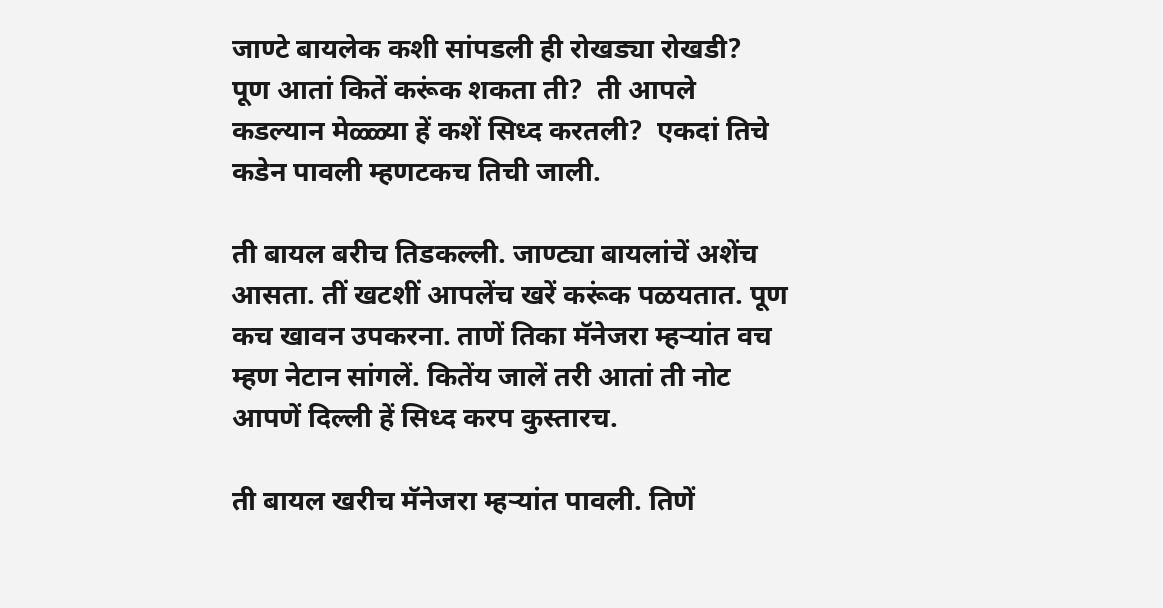जाण्टे बायलेक कशी सांपडली ही रोखड्या रोखडी?  पूण आतां कितें करूंक शकता ती?  ती आपले कडल्यान मेळ्ळ्या हें कशें सिध्द करतली?  एकदां तिचे कडेन पावली म्हणटकच तिची जाली.

ती बायल बरीच तिडकल्ली. जाण्ट्या बायलांचें अशेंच आसता. तीं खटशीं आपलेंच खरें करूंक पळयतात. पूण कच खावन उपकरना. ताणें तिका मॅनेजरा म्हऱ्यांत वच म्हण नेटान सांगलें. कितेंय जालें तरी आतां ती नोट आपणें दिल्ली हें सिध्द करप कुस्तारच.

ती बायल खरीच मॅनेजरा म्हऱ्यांत पावली. तिणें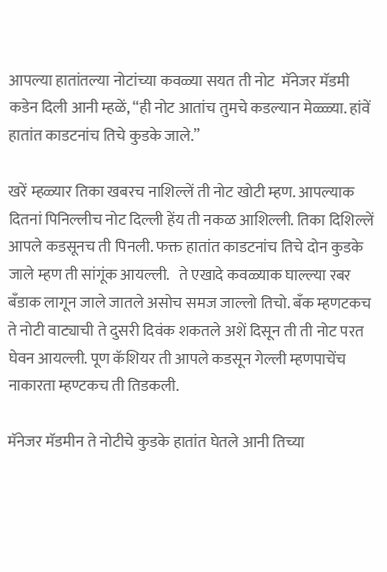आपल्या हातांतल्या नोटांच्या कवळ्या सयत ती नोट  मॅनेजर मॅडमी कडेन दिली आनी म्हळें, “ही नोट आतांच तुमचे कडल्यान मेळ्ळ्या. हांवें हातांत काडटनांच तिचे कुडके जाले.”

खरें म्हळ्यार तिका खबरच नाशिल्लें ती नोट खोटी म्हण. आपल्याक दितनां पिनिल्लीच नोट दिल्ली हेंय ती नकळ आशिल्ली. तिका दिशिल्लें आपले कडसूनच ती पिनली. फक्त हातांत काडटनांच तिचे दोन कुडके जाले म्हण ती सांगूंक आयल्ली.   ते एखादे कवळ्याक घाल्ल्या रबर बँडाक लागून जाले जातले असोच समज जाल्लो तिचो. बँक म्हणटकच ते नोटी वाट्याची ते दुसरी दिवंक शकतले अशें दिसून ती ती नोट परत घेवन आयल्ली. पूण कॅशियर ती आपले कडसून गेल्ली म्हणपाचेंच नाकारता म्हण्टकच ती तिडकली.

मॅनेजर मॅडमीन ते नोटीचे कुडके हातांत घेतले आनी तिच्या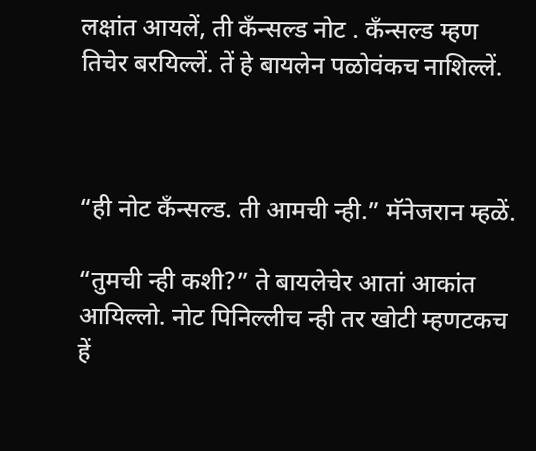लक्षांत आयलें, ती कँन्सल्ड नोट . कँन्सल्ड म्हण तिचेर बरयिल्लें. तें हे बायलेन पळोवंकच नाशिल्लें.



“ही नोट कँन्सल्ड. ती आमची न्ही.” मॅनेजरान म्हळें.

“तुमची न्ही कशी?” ते बायलेचेर आतां आकांत आयिल्लो. नोट पिनिल्लीच न्ही तर खोटी म्हणटकच हें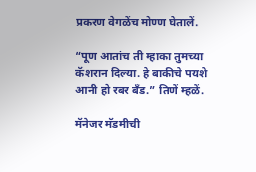प्रकरण वेगळेंच मोण्ण घेतालें.

“पूण आतांच ती म्हाका तुमच्या कॅशरान दिल्या. हे बाकीचे पयशे आनी हो रबर बँड.” तिणें म्हळें.

मॅनेजर मॅडमीची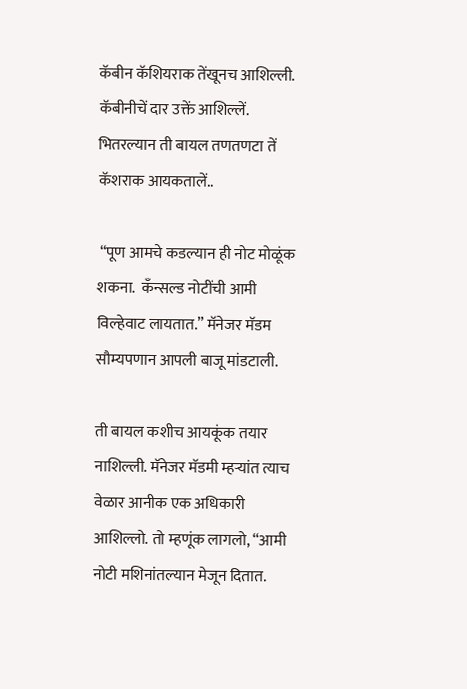कॅबीन कॅशियराक तेंखूनच आशिल्ली. कॅबीनीचें दार उक्तें आशिल्लें. भितरल्यान ती बायल तणतणटा तें कॅशराक आयकतालें..

 “पूण आमचे कडल्यान ही नोट मोळूंक शकना.  कँन्सल्ड नोटींची आमी विल्हेवाट लायतात.” मॅनेजर मॅडम सौम्यपणान आपली बाजू मांडटाली.

ती बायल कशीच आयकूंक तयार नाशिल्ली. मॅनेजर मॅडमी म्हऱ्यांत त्याच वेळार आनीक एक अधिकारी आशिल्लो. तो म्हणूंक लागलो, “आमी नोटी मशिनांतल्यान मेजून दितात.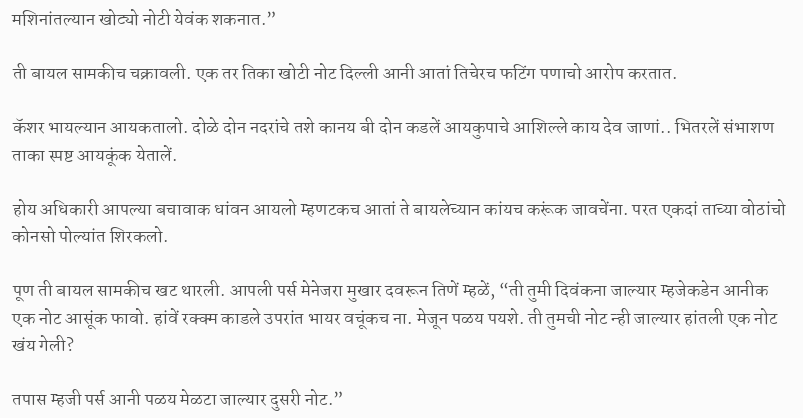मशिनांतल्यान खोट्यो नोटी येवंक शकनात.”

ती बायल सामकीच चक्रावली. एक तर तिका खोटी नोट दिल्ली आनी आतां तिचेरच फटिंग पणाचो आरोप करतात.

कॅशर भायल्यान आयकतालो. दोळे दोन नदरांचे तशे कानय बी दोन कडलें आयकुपाचे आशिल्ले काय देव जाणां.. भितरलें संभाशण ताका स्पष्ट आयकूंक येतालें.

होय अधिकारी आपल्या बचावाक धांवन आयलो म्हणटकच आतां ते बायलेच्यान कांयच करूंक जावचेंना. परत एकदां ताच्या वोठांचो कोनसो पोल्यांत शिरकलो.

पूण ती बायल सामकीच खट थारली. आपली पर्स मेनेजरा मुखार दवरून तिणें म्हळें, “ती तुमी दिवंकना जाल्यार म्हजेकडेन आनीक एक नोट आसूंक फावो. हांवें रक्क्म काडले उपरांत भायर वचूंकच ना. मेजून पळय पयशे. ती तुमची नोट न्ही जाल्यार हांतली एक नोट खंय गेली?

तपास म्हजी पर्स आनी पळय मेळटा जाल्यार दुसरी नोट.”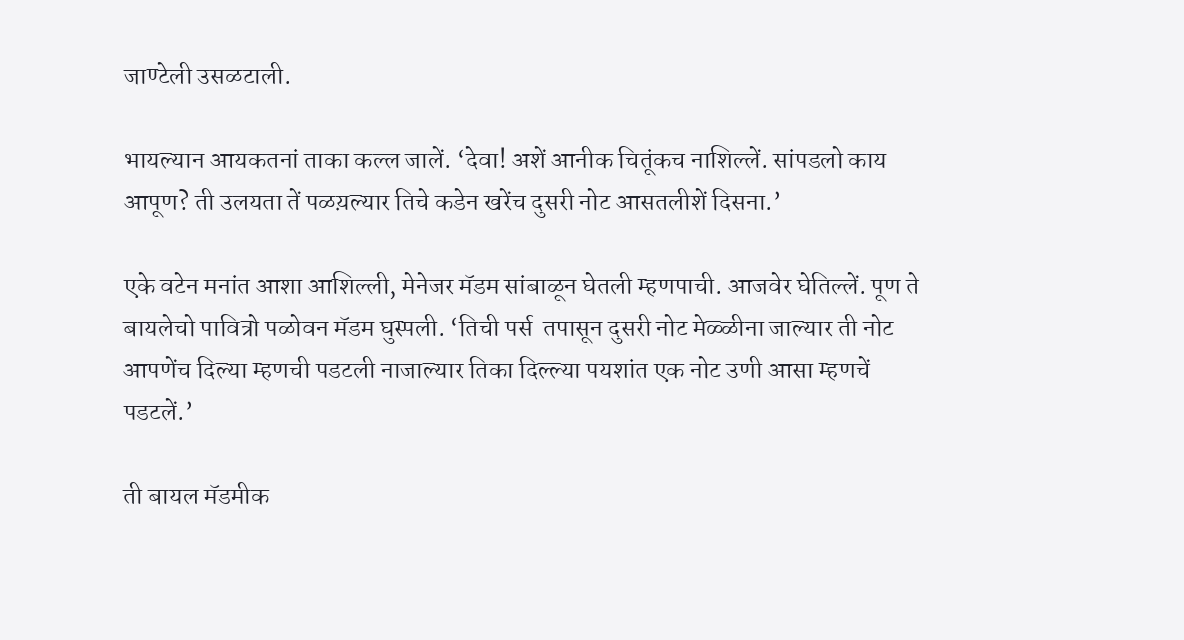जाण्टेली उसळटाली.

भायल्यान आयकतनां ताका कल्ल जालें. ‘देवा! अशें आनीक चितूंकच नाशिल्लें. सांपडलो काय आपूण? ती उलयता तें पळय़ल्यार तिचे कडेन खरेंच दुसरी नोट आसतलीशें दिसना.’

एके वटेन मनांत आशा आशिल्ली, मेनेजर मॅडम सांबाळून घेतली म्हणपाची. आजवेर घेतिल्लें. पूण ते बायलेचो पावित्रो पळोवन मॅडम घुस्पली. ‘तिची पर्स  तपासून दुसरी नोट मेळ्ळीना जाल्यार ती नोट आपणेंच दिल्या म्हणची पडटली नाजाल्यार तिका दिल्ल्या पयशांत एक नोट उणी आसा म्हणचें पडटलें.’

ती बायल मॅडमीक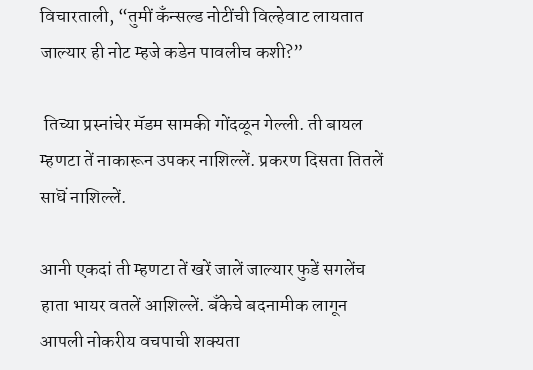विचारताली, “तुमीं कँन्सल्ड नोटींची विल्हेवाट लायतात जाल्यार ही नोट म्हजे कडेन पावलीच कशी?”

 तिच्या प्रस्नांचेर मॅडम सामकी गोंदळून गेल्ली. ती बायल म्हणटा तें नाकारून उपकर नाशिल्लें. प्रकरण दिसता तितलें साधॆं नाशिल्लें.

आनी एकदां ती म्हणटा तें खरें जालें जाल्यार फुडें सगलेंच हाता भायर वतलें आशिल्लें. बँकेचे बदनामीक लागून  आपली नोकरीय वचपाची शक्यता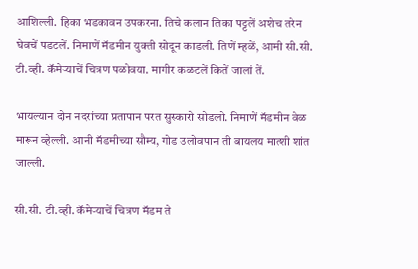आशिल्ली. हिका भडकावन उपकरना. तिचे कलान तिका पट्टलें अशेच तरेन घेवचें पडटलें. निमाणें मॅडमीन युक्ती सोदून काडली. तिणें म्हळें, आमी सी.सी. टी.व्ही. कॅमेऱ्याचें चित्रण पळोवया. मागीर कळटलें कितें जालां तें.

भायल्यान दोन नदरांच्या प्रतापान परत सुस्कारो सोडलो. निमाणें मॅडमीन वेळ मारून व्हेल्ली. आनी मॅडमीच्या सौम्य, गोड उलोवपान ती बायलय मात्शी शांत जाल्ली.

सी.सी. टी.व्ही. कॅमेऱ्याचें चित्रण मॅडम ते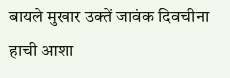बायले मुखार उक्तें जावंक दिवचीना हाची आशा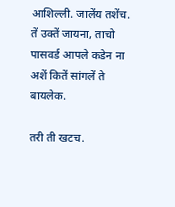आशिल्ली. जालेंय तशेंच. तें उक्तें जायना, ताचो पासवर्ड आपले कडेन ना अशें कितें सांगलें ते बायलेक.

तरी ती खटच.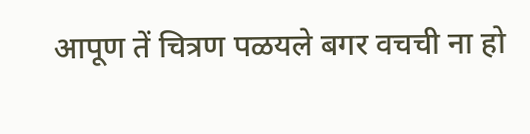आपूण तें चित्रण पळयले बगर वचची ना हो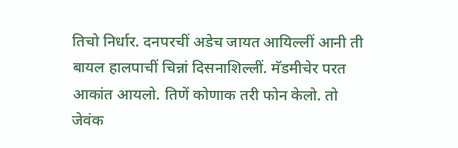तिचो निर्धार. दनपरचीं अडेच जायत आयिल्लीं आनी ती बायल हालपाचीं चिन्नां दिसनाशिल्लीं. मॅडमीचेर परत आकांत आयलो. तिणें कोणाक तरी फोन केलो. तो जेवंक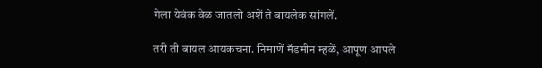गेला येवंक वेळ जातलो अशें ते बायलेक सांगलें.

तरी ती बायल आयकचना. निमाणें मॅडमीन म्हळें, आपूण आपले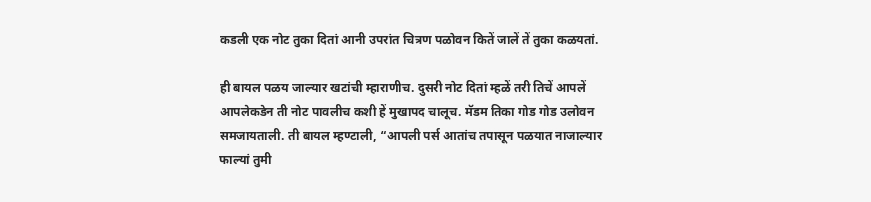कडली एक नोट तुका दितां आनी उपरांत चित्रण पळोवन कितें जालें तें तुका कळयतां.

ही बायल पळय जाल्यार खटांची म्हाराणीच. दुसरी नोट दितां म्हळें तरी तिचें आपलें आपलेकडेन ती नोट पावलीच कशी हें मुखापद चालूच. मॅडम तिका गोड गोड उलोवन समजायताली. ती बायल म्हण्टाली, “आपली पर्स आतांच तपासून पळयात नाजाल्यार फाल्यां तुमी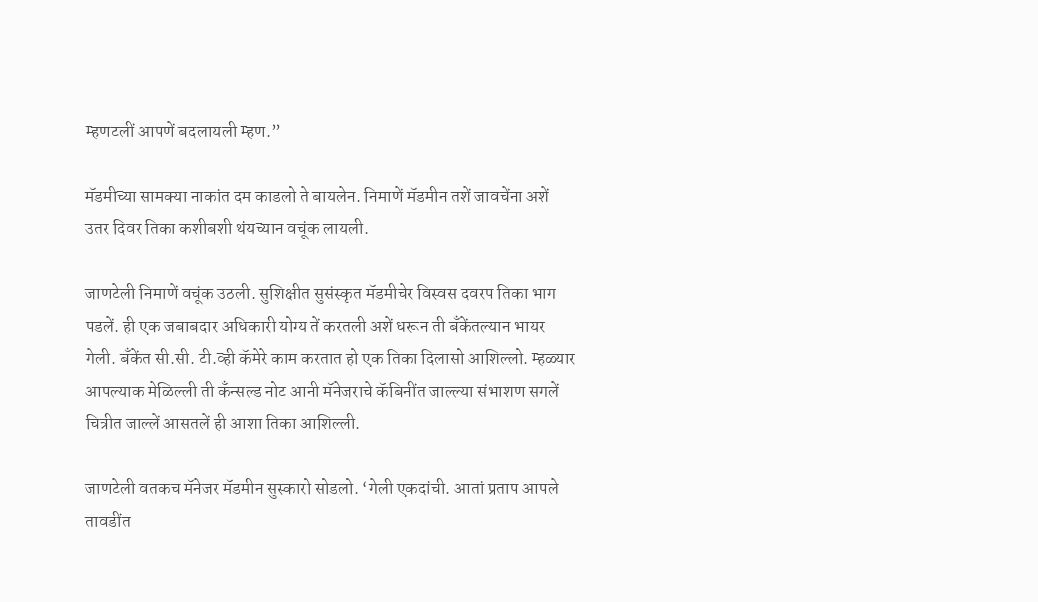म्हणटलीं आपणें बदलायली म्हण.”

मॅडमीच्या सामक्या नाकांत दम काडलो ते बायलेन. निमाणें मॅडमीन तशें जावचेंना अशें उतर दिवर तिका कशीबशी थंयच्यान वचूंक लायली.

जाणटेली निमाणें वचूंक उठली. सुशिक्षीत सुसंस्कृत मॅडमीचेर विस्वस दवरप तिका भाग पडलें. ही एक जबाबदार अधिकारी योग्य तें करतली अशें धरून ती बॅंकेंतल्यान भायर गेली. बॅंकेंत सी.सी. टी.व्ही कॅमेरे काम करतात हो एक तिका दिलासो आशिल्लो. म्हळ्यार आपल्याक मेळिल्ली ती कँन्सल्ड नोट आनी मॅनेजराचे कॅबिनींत जाल्ल्या संभाशण सगलें चित्रीत जाल्लें आसतलें ही आशा तिका आशिल्ली.

जाणटेली वतकच मॅनेजर मॅडमीन सुस्कारो सोडलो. ‘गेली एकदांची. आतां प्रताप आपले तावडींत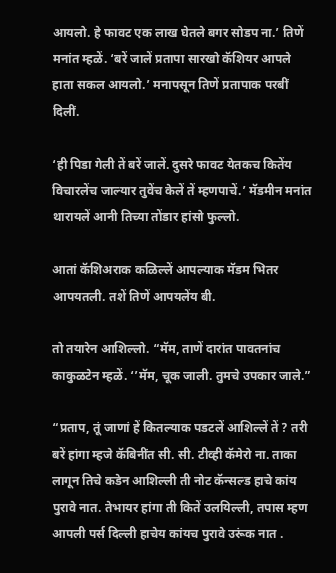आयलो. हे फावट एक लाख घेतले बगर सोडप ना.’ तिणें मनांत म्हळें. ‘बरें जालें प्रतापा सारखो कॅशियर आपले हाता सकल आयलो.’ मनापसून तिणें प्रतापाक परबीं दिलीं.

‘ही पिडा गेली तें बरें जालें. दुसरे फावट येतकच कितेंय विचारलेंच जाल्यार तुवेंच केलें तें म्हणपाचें.’ मॅडमीन मनांत थारायलें आनी तिच्या तोंडार हांसो फुल्लो.

आतां कॅशिअराक कळिल्लें आपल्याक मॅडम भितर आपयतली. तशें तिणें आपयलेंय बी.

तो तयारेन आशिल्लो. “मॅम, ताणें दारांत पावतनांच काकुळटेन म्हळें. ‘’मॅम, चूक जाली. तुमचे उपकार जाले.”

“प्रताप, तूं जाणां हें कितल्याक पडटलें आशिल्लें तें ? तरी बरें हांगा म्हजे कॅबिनींत सी. सी. टीव्ही कॅमेरो ना. ताका लागून तिचे कडेन आशिल्ली ती नोट कॅन्सल्ड हाचे कांय पुरावे नात. तेभायर हांगा ती कितें उलयिल्ली, तपास म्हण आपली पर्स दिल्ली हाचेय कांयच पुरावे उरूंक नात .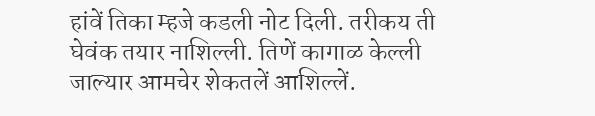हांवें तिका म्हजे कडली नोट दिली. तरीकय ती घेवंक तयार नाशिल्ली. तिणें कागाळ केल्ली जाल्यार आमचेर शेकतलें आशिल्लें.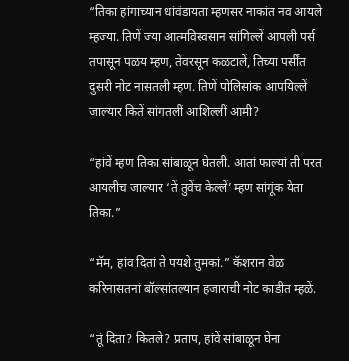“तिका हांगाच्यान धांवंडायता म्हणसर नाकांत नव आयले म्हज्या. तिणें ज्या आत्मविस्वसान सांगिल्लें आपली पर्स तपासून पळय म्हण, तेवरसून कळटालें, तिच्या पर्सींत दुसरी नोट नासतली म्हण. तिणें पोलिसांक आपयिल्लें जाल्यार कितें सांगतलीं आशिल्लीं आमी?

“हांवें म्हण तिका सांबाळून घेतली. आतां फाल्यां ती परत आयलीच जाल्यार ‘तें तुवेंच केल्लें’ म्हण सांगूंक येता तिका.”

“मॅम, हांव दितां ते पयशे तुमकां.” कॅशरान वेळ करिनासतनां बॉल्सांतल्यान हजाराची नोट काडीत म्हळें.

“तूं दिता? कितले? प्रताप, हांवें सांबाळून घेना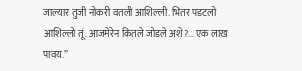जाल्यार तुजी नोकरी वतली आशिल्ली. भितर पडटलो आशिल्लो तूं. आजमेरेन कितले जोडले अशे?... एक लाख पावय.”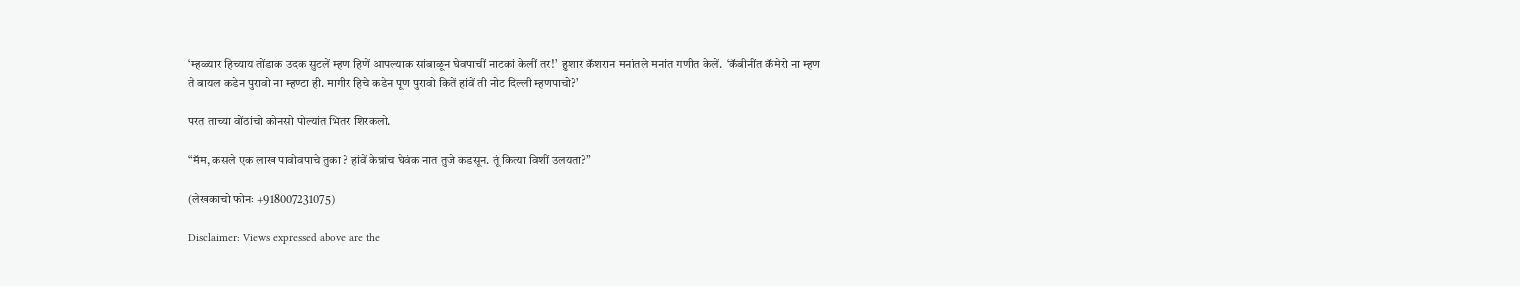‘म्हळ्यार हिच्याय तोंडाक उदक सुटलें म्हण हिणें आपल्याक सांबाळून घेवपाचीं नाटकां केलीं तर!’  हुशार कॅशरान मनांतले मनांत गणीत केलें.  ‘कॅबीनींत कॅमेरो ना म्हण ते बायल कडेन पुरावो ना म्हण्टा ही. मागीर हिचे कडेन पूण पुरावो कितें हांवें ती नोट दिल्ली म्हणपाचो?’

परत ताच्या वोंठांचो कोनसो पोल्यांत भितर शिरकलो.

“मॅम, कसले एक लाख पावोवपाचे तुका ? हांवें केन्नांच घेवंक नात तुजे कडसून. तूं कित्या विशीं उलयता?”

(लेखकाचो फोनः +918007231075)

Disclaimer: Views expressed above are the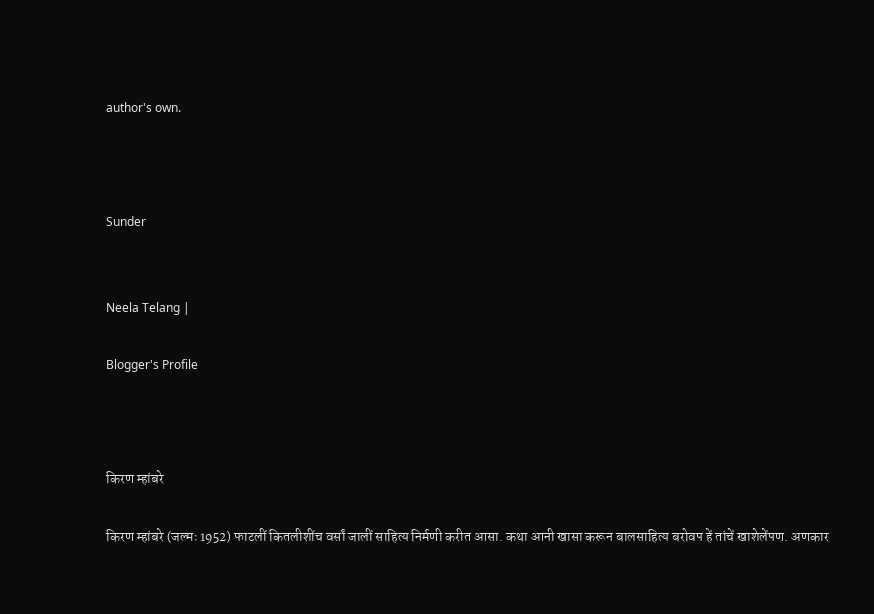author's own.



Sunder


Neela Telang |

Blogger's Profile



किरण म्हांबरे

किरण म्हांबरे (जल्मः 1952) फाटलीं कितलीशींच वर्सां जालीं साहित्य निर्मणी करीत आसा. कथा आनी खासा करून बालसाहित्य बरोवप हें तांचें खाशेलेंपण. अणकार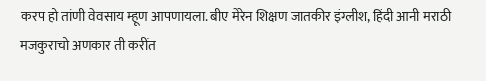करप हो तांणी वेवसाय म्हूण आपणायला. बीए मेरेन शिक्षण जातकीर इंग्लीश, हिंदी आनी मराठी मजकुराचो अणकार ती करींत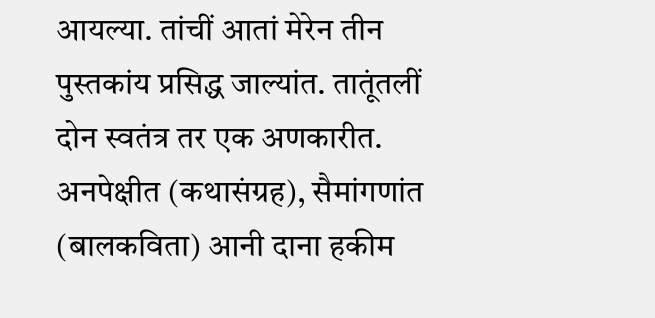आयल्या. तांचीं आतां मेरेन तीन पुस्तकांय प्रसिद्ध जाल्यांत. तातूंतलीं दोन स्वतंत्र तर एक अणकारीत. अनपेक्षीत (कथासंग्रह), सैमांगणांत (बालकविता) आनी दाना हकीम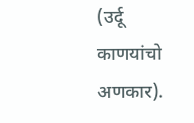(उर्दू काणयांचो अणकार).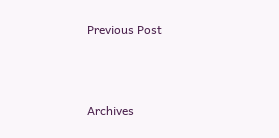Previous Post



Archives